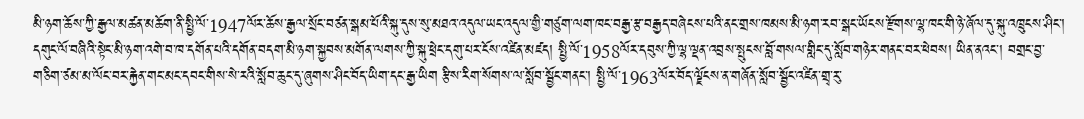མི་ཉག་ཆོས་ཀྱི་རྒྱལ་མཚན་མཆོག་ནི་སྤྱི་ལོ་1947ལོར་ཆོས་རྒྱལ་སྲོང་བཙན་སྒམ་པོའི་སྐུ་དུས་སུ་མཐའ་འདུལ་ཡང་འདུལ་གྱི་གཙུག་ལག་ཁང་བརྒྱ་རྩ་བརྒྱད་བཞེངས་པའི་ནང་གྲས་ཁམས་མི་ཉག་རབ་སྒང་ཡོངས་རྫོགས་ལྷ་ཁང་གི་ཉེ་ཞོལ་དུ་སྐུ་འཁྲུངས་ཤིང་། དགུང་ལོ་བཞིའི་སྟེང་མི་ཉག་འགེ་བ་ཁ་དགོན་པའི་དགོན་བདག་མི་ཉག་སྐྱབས་མགོན་ལགས་ཀྱི་སྐུ་ཕྲེང་དགུ་པར་ངོས་འཛིན་མཛད། སྤྱི་ལོ་1958ལོར་དབུས་ཀྱི་ལྷ་ལྡན་འབྲས་སྤུངས་བློ་གསལ་གླིང་དུ་སློབ་གཉེར་གནང་བར་ཕེབས། ཡིན་ནའང་། བགྲང་བྱ་གཅིག་ཙམ་མ་ལོང་བར་རྐྱེན་གང་མང་དབང་གིས་སེ་རའི་སློབ་ཆུང་དུ་ཞུགས་ཤིང་བོད་ཡིག་དང་རྒྱ་ཡིག རྩིས་རིག་སོགས་ལ་སློབ་སྦྱོང་གནང་། སྤྱི་ལོ་1963ལོར་བོད་ལྗོངས་ན་གཞོན་སློབ་སྦྱོང་འཛིན་གྲྭ་རུ་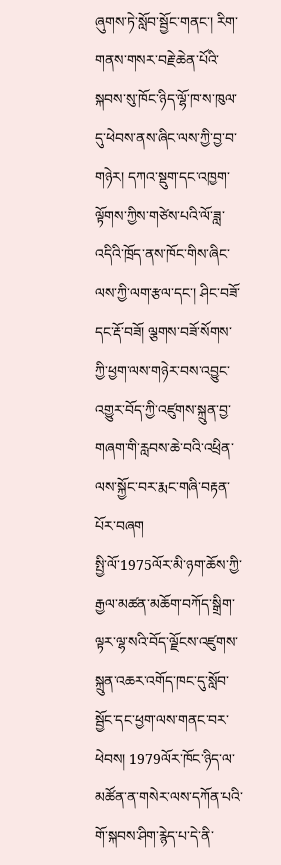ཞུགས་ཏེ་སློབ་སྦྱོང་གནང་། རིག་གནས་གསར་བརྗེ་ཆེན་པོའི་སྐབས་སུ་ཁོང་ཉིད་ལྷོ་ཁ་ས་ཁུལ་དུ་ཕེབས་ནས་ཞིང་ལས་ཀྱི་བྱ་བ་གཉེར། དཀའ་སྡུག་དང་འཁྱག་ལྟོགས་ཀྱིས་གཙེས་པའི་ལོ་ཟླ་འདིའི་ཁྲོད་ནས་ཁོང་གིས་ཞིང་ལས་ཀྱི་ལག་རྩལ་དང་། ཤིང་བཟོ་དང་རྡོ་བཟོ། ལྕགས་བཟོ་སོགས་ཀྱི་ཕྱག་ལས་གཉེར་བས་འབྱུང་འགྱུར་བོད་ཀྱི་འཛུགས་སྐྲུན་བྱ་གཞག་གི་རླབས་ཆེ་བའི་འཕྲིན་ལས་སྐྱོང་བར་རྨང་གཞི་བརྟན་པོར་བཞག
སྤྱི་ལོ་1975ལོར་མི་ཉག་ཆོས་ཀྱི་རྒྱལ་མཚན་མཆོག་བཀོད་སྒྲིག་ལྟར་ལྷ་སའི་བོད་ལྗོངས་འཛུགས་སྐྲུན་འཆར་འགོད་ཁང་དུ་སློབ་སྦྱོང་དང་ཕྱག་ལས་གནང་བར་ཕེབས། 1979ལོར་ཁོང་ཉིད་ལ་མཚོན་ན་གསེར་ལས་དཀོན་པའི་གོ་སྐབས་ཤིག་རྙེད་པ་དེ་ནི་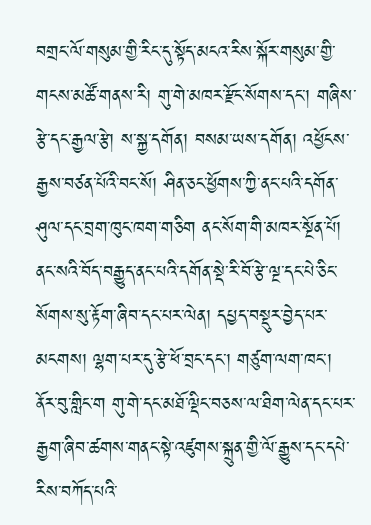བགྲང་ལོ་གསུམ་གྱི་རིང་དུ་སྟོད་མངའ་རིས་སྐོར་གསུམ་གྱི་གངས་མཚོ་གནས་རི། གུ་གེ་མཁར་རྫོང་སོགས་དང་། གཞིས་རྩེ་དང་རྒྱལ་རྩེ། ས་སྐྱ་དགོན། བསམ་ཡས་དགོན། འཕྱོངས་རྒྱས་བཙན་པོའི་བང་སོ། ཤིན་ཅང་ཕྱོགས་ཀྱི་ནང་པའི་དགོན་ཤུལ་དང་བྲག་ཁུང་ཁག་གཅིག ནང་སོག་གི་མཁར་སྔོན་པོ། ནང་སའི་བོད་བརྒྱུད་ནང་པའི་དགོན་སྡེ་རི་བོ་རྩེ་ལྔ་དང་པེ་ཅིང་སོགས་སུ་རྟོག་ཞིབ་དང་པར་ལེན། དཔྱད་བསྡུར་བྱེད་པར་མངགས། ལྷག་པར་དུ་རྩེ་ཕོ་བྲང་དང་། གཙུག་ལག་ཁང་། ནོར་བུ་གླིང་ག གུ་གེ་དང་མཐོ་ལྡིང་བཅས་ལ་ཐིག་ལེན་དང་པར་རྒྱག་ཞིབ་ཚགས་གནང་སྟེ་འཛུགས་སྐྲུན་གྱི་ལོ་རྒྱུས་དང་དཔེ་རིས་བཀོད་པའི་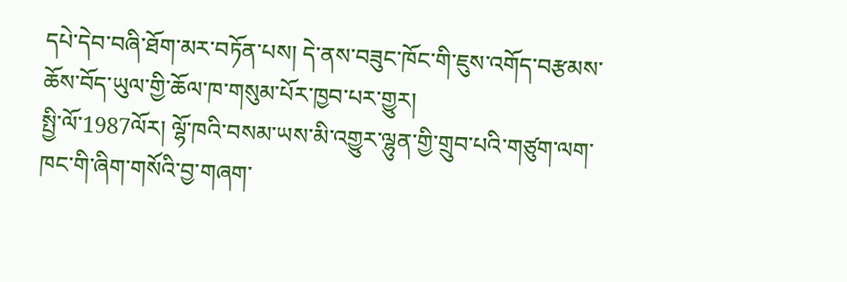དཔེ་དེབ་བཞི་ཐོག་མར་བཏོན་པས། དེ་ནས་བཟུང་ཁོང་གི་ཇུས་འགོད་བརྩམས་ཆོས་བོད་ཡུལ་གྱི་ཆོལ་ཁ་གསུམ་པོར་ཁྱབ་པར་གྱུར།
སྤྱི་ལོ་1987ལོར། ལྷོ་ཁའི་བསམ་ཡས་མི་འགྱུར་ལྷུན་གྱི་གྲུབ་པའི་གཙུག་ལག་ཁང་གི་ཞིག་གསོའི་བྱ་གཞག་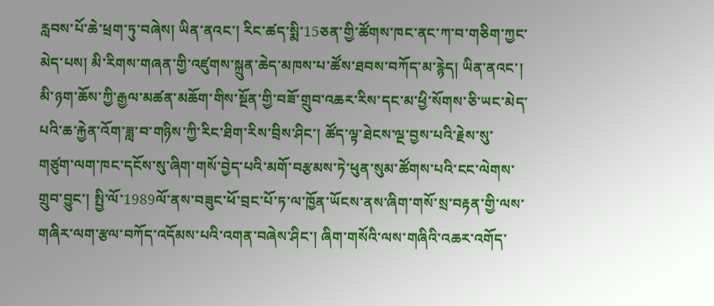རླབས་པོ་ཆེ་ཕྲག་ཏུ་བཞེས། ཡིན་ནའང་། རིང་ཚད་སྨི་15ཅན་གྱི་ཚོགས་ཁང་ནང་ཀ་བ་གཅིག་ཀྱང་མེད་པས། མི་རིགས་གཞན་གྱི་འཛུགས་སྐྲུན་ཆེད་མཁས་པ་ཚོས་ཐབས་བཀོད་མ་རྙེད། ཡིན་ནའང་། མི་ཉག་ཆོས་ཀྱི་རྒྱལ་མཚན་མཆོག་གིས་སྔོན་གྱི་བཟོ་གྲུབ་འཆར་རིས་དང་མ་ཕྱི་སོགས་ཅི་ཡང་མེད་པའི་ཆ་རྐྱེན་འོག་ཟླ་བ་གཉིས་ཀྱི་རིང་ཐིག་རིས་བྲིས་ཤིང་། ཚོད་ལྟ་ཐེངས་ལྔ་བྱས་པའི་རྗེས་སུ་གཙུག་ལག་ཁང་དངོས་སུ་ཞིག་གསོ་བྱེད་པའི་མགོ་བརྩམས་ཏེ་ཕུན་སུམ་ཚོགས་པའི་ངང་ལེགས་གྲུབ་བྱུང་། སྤྱི་ལོ་1989ལོ་ནས་བཟུང་ཕོ་བྲང་པོ་ཏ་ལ་ཁྱོན་ཡོངས་ནས་ཞིག་གསོ་སྲ་བརྟན་གྱི་ལས་གཞིར་ལག་རྩལ་བཀོད་འདོམས་པའི་འགན་བཞེས་ཤིང་། ཞིག་གསོའི་ལས་གཞིའི་འཆར་འགོད་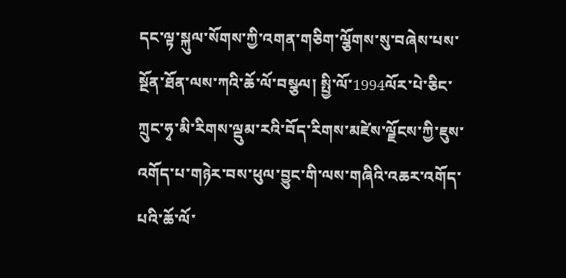དང་ལྟ་སྐུལ་སོགས་ཀྱི་འགན་གཅིག་ལྕོགས་སུ་བཞེས་པས་སྔོན་ཐོན་ལས་ཀའི་ཆོ་ལོ་བསྩལ། སྤྱི་ལོ་1994ལོར་པེ་ཅིང་ཀྲུང་ཧྭ་མི་རིགས་ལྡུམ་རའི་བོད་རིགས་མཛེས་ལྗོངས་ཀྱི་ཇུས་འགོད་པ་གཉེར་བས་ཕུལ་བྱུང་གི་ལས་གཞིའི་འཆར་འགོད་པའི་ཆོ་ལོ་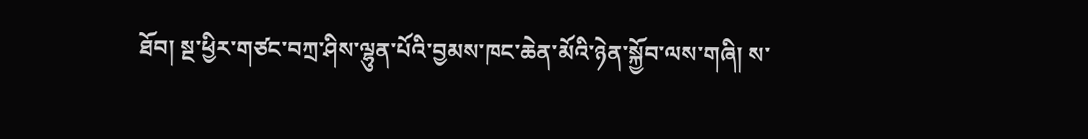ཐོབ། སྔ་ཕྱིར་གཙང་བཀྲ་ཤིས་ལྷུན་པོའི་བྱམས་ཁང་ཆེན་མོའི་ཉེན་སྐྱོབ་ལས་གཞི། ས་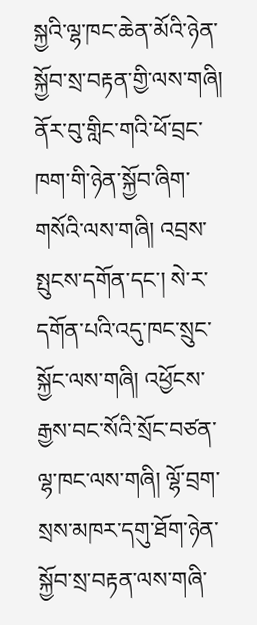སྐྱའི་ལྷ་ཁང་ཆེན་མོའི་ཉེན་སྐྱོབ་སྲ་བརྟན་གྱི་ལས་གཞི། ནོར་བུ་གླིང་གའི་ཕོ་བྲང་ཁག་གི་ཉེན་སྐྱོབ་ཞིག་གསོའི་ལས་གཞི། འབྲས་སྤུངས་དགོན་དང་། སེ་ར་དགོན་པའི་འདུ་ཁང་སྲུང་སྐྱོང་ལས་གཞི། འཕྱོངས་རྒྱས་བང་སོའི་སྲོང་བཙན་ལྷ་ཁང་ལས་གཞི། ལྷོ་བྲག་སྲས་མཁར་དགུ་ཐོག་ཉེན་སྐྱོབ་སྲ་བརྟན་ལས་གཞི་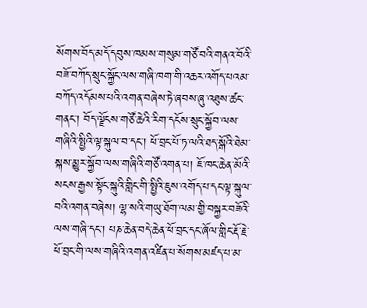སོགས་བོད་མདོ་དབུས་ཁམས་གསུམ་གཙོ་བའི་གནའ་བོའི་བཟོ་བཀོད་སྲུང་སྐྱོང་ལས་གཞི་ཁག་གི་འཆར་འགོད་པའམ་བཀོད་འདོམས་པའི་འགན་བཞེས་ཏེ་ཞབས་ཞུ་འཐུས་ཚང་གནང་། བོད་ལྗོངས་གཙོ་ཆེའི་རིག་དངོས་སྲུང་སྐྱོབ་ལས་གཞིའི་སྤྱིའི་ལྟ་སྐུལ་བ་དང་། ཕོ་བྲང་པོ་ཏ་ལའི་ཐད་སྒོའི་ཐེམ་སྐས་མྱུར་སྐྱོབ་ལས་གཞིའི་གཙོ་འགན་པ། ཇོ་ཁང་ཆེན་མོའི་སངས་རྒྱས་སྟོང་སྐུའི་གླིང་གི་སྤྱིའི་ཇུས་འགོད་པ་དང་ལྟ་སྐུལ་བའི་འགན་བཞེས། ལྷ་སའི་གཡུ་ཐོག་ལམ་གྱི་བསྐྱར་བཟོའི་ལས་གཞི་དང་། པཎ་ཆེན་བདེ་ཆེན་ཕོ་བྲང་དང་ཞོལ་གླིང་རྡོ་རྗེ་ཕོ་བྲང་གི་ལས་གཞིའི་འགན་འཛིན་པ་སོགས་མཛད་པ་མ་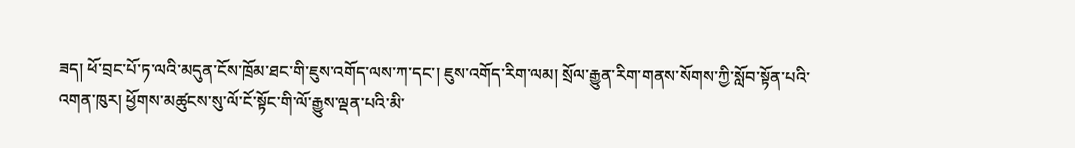ཟད། ཕོ་བྲང་པོ་ཏ་ལའི་མདུན་ངོས་ཁྲོམ་ཐང་གི་ཇུས་འགོད་ལས་ཀ་དང་། ཇུས་འགོད་རིག་ལམ། སྲོལ་རྒྱུན་རིག་གནས་སོགས་ཀྱི་སློབ་སྟོན་པའི་འགན་ཁུར། ཕྱོགས་མཚུངས་སུ་ལོ་ངོ་སྟོང་གི་ལོ་རྒྱུས་ལྡན་པའི་མི་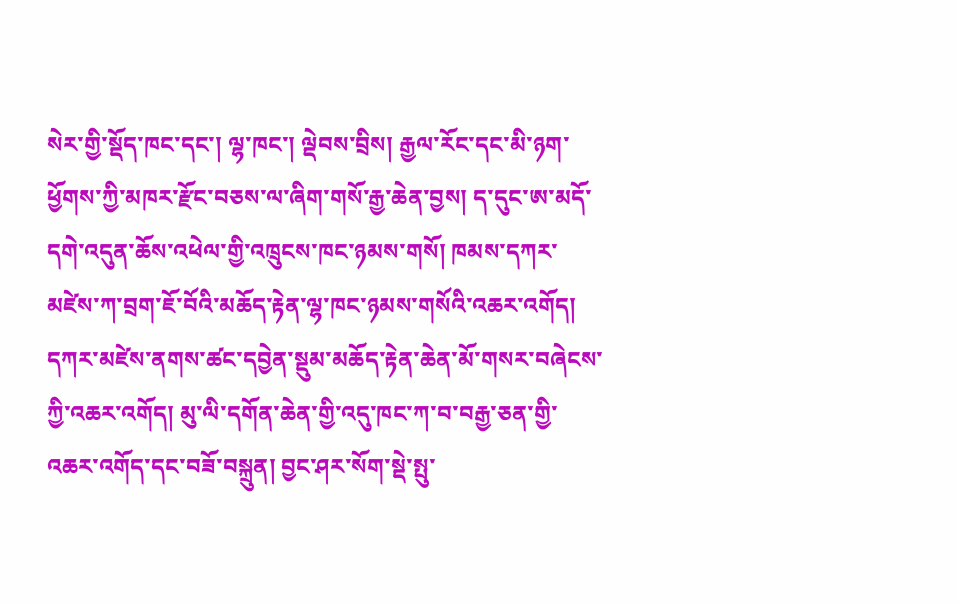སེར་གྱི་སྡོད་ཁང་དང་། ལྷ་ཁང་། ལྡེབས་བྲིས། རྒྱལ་རོང་དང་མི་ཉག་ཕྱོགས་ཀྱི་མཁར་རྫོང་བཅས་ལ་ཞིག་གསོ་རྒྱ་ཆེན་བྱས། ད་དུང་ཨ་མདོ་དགེ་འདུན་ཆོས་འཕེལ་གྱི་འཁྲུངས་ཁང་ཉམས་གསོ། ཁམས་དཀར་མཛེས་ཀ་བྲག་ཇོ་བོའི་མཆོད་རྟེན་ལྷ་ཁང་ཉམས་གསོའི་འཆར་འགོད། དཀར་མཛེས་ནགས་ཚང་དབྱེན་སྡུམ་མཆོད་རྟེན་ཆེན་མོ་གསར་བཞེངས་ཀྱི་འཆར་འགོད། མུ་ལི་དགོན་ཆེན་གྱི་འདུ་ཁང་ཀ་བ་བརྒྱ་ཅན་གྱི་འཆར་འགོད་དང་བཟོ་བསྐྲུན། བྱང་ཤར་སོག་སྡེ་སྤུ་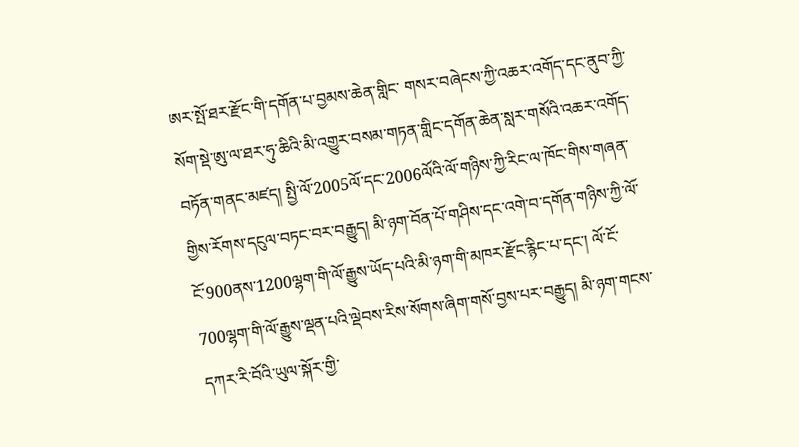ཨར་སྤོ་ཐར་རྫོང་གི་དགོན་པ་བྱམས་ཆེན་གླིང་ གསར་བཞེངས་ཀྱི་འཆར་འགོད་དང་ནུབ་ཀྱི་སོག་སྡེ་ཨུ་ལ་ཐར་ཧུ་ཆིའི་མི་འགྱུར་བསམ་གཏན་གླིང་དགོན་ཆེན་སླར་གསོའི་འཆར་འགོད་བཏོན་གནང་མཛད། སྤྱི་ལོ་2005ལོ་དང་2006ལོའི་ལོ་གཉིས་ཀྱི་རིང་ལ་ཁོང་གིས་གཞན་གྱིས་རོགས་དངུལ་བཏང་བར་བརྒྱུད། མི་ཉག་བོན་པོ་གཤིས་དང་འགེ་བ་དགོན་གཉིས་ཀྱི་ལོ་ངོ་900ནས་1200ལྷག་གི་ལོ་རྒྱུས་ཡོད་པའི་མི་ཉག་གི་མཁར་རྫོང་རྙིང་པ་དང་། ལོ་ངོ་700ལྷག་གི་ལོ་རྒྱུས་ལྡན་པའི་ལྡེབས་རིས་སོགས་ཞིག་གསོ་བྱས་པར་བརྒྱུད། མི་ཉག་གངས་དཀར་རི་བོའི་ཡུལ་སྐོར་གྱི་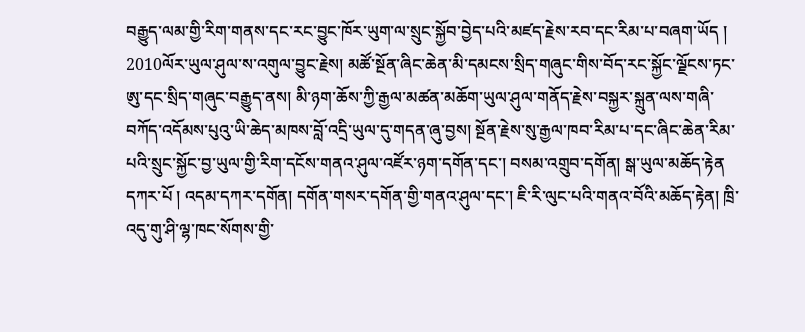བརྒྱུད་ལམ་གྱི་རིག་གནས་དང་རང་བྱུང་ཁོར་ཡུག་ལ་སྲུང་སྐྱོབ་བྱེད་པའི་མཛད་རྗེས་རབ་དང་རིམ་པ་བཞག་ཡོད །
2010ལོར་ཡུལ་ཤུལ་ས་འགུལ་བྱུང་རྗེས། མཚོ་སྔོན་ཞིང་ཆེན་མི་དམངས་སྲིད་གཞུང་གིས་བོད་རང་སྐྱོང་ལྗོངས་ཏང་ཨུ་དང་སྲིད་གཞུང་བརྒྱུད་ནས། མི་ཉག་ཆོས་ཀྱི་རྒྱལ་མཚན་མཆོག་ཡུལ་ཤུལ་གནོད་རྗེས་བསྐྱར་སྐྲུན་ལས་གཞི་བཀོད་འདོམས་པུའུ་ཡི་ཆེད་མཁས་བློ་འདྲི་ཡུལ་དུ་གདན་ཞུ་བྱས། སྔོན་རྗེས་སུ་རྒྱལ་ཁབ་རིམ་པ་དང་ཞིང་ཆེན་རིམ་པའི་སྲུང་སྐྱོང་བྱ་ཡུལ་གྱི་རིག་དངོས་གནའ་ཤུལ་འཛོར་ཉག་དགོན་དང་། བསམ་འགྲུབ་དགོན། སྒ་ཡུལ་མཆོད་རྟེན དཀར་པོ ། འདམ་དཀར་དགོན། དགོན་གསར་དགོན་གྱི་གནའ་ཤུལ་དང་། ཇི་རི་ལུང་པའི་གནའ་བོའི་མཆོད་རྟེན། ཁྲི་འདུ་གུ་ཤི་ལྷ་ཁང་སོགས་གྱི་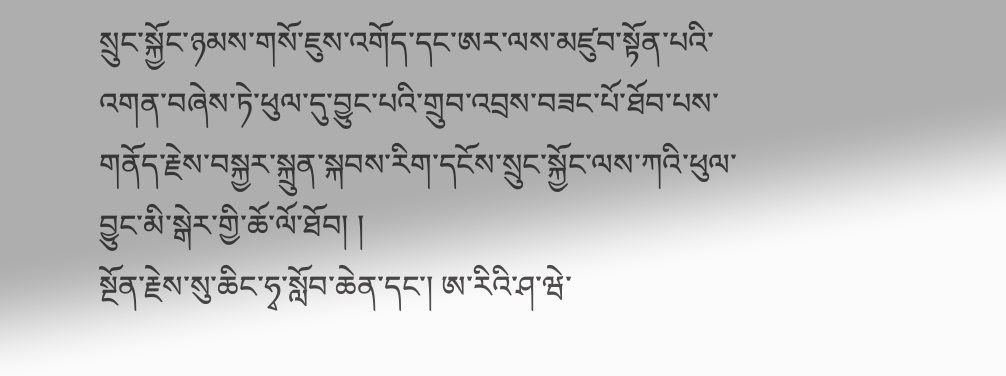སྲུང་སྐྱོང་ཉམས་གསོ་ཇུས་འགོད་དང་ཨར་ལས་མཛུབ་སྟོན་པའི་འགན་བཞེས་ཏེ་ཕུལ་དུ་བྱུང་པའི་གྲུབ་འབྲས་བཟང་པོ་ཐོབ་པས་གནོད་རྗེས་བསྐྱར་སྐྲུན་སྐབས་རིག་དངོས་སྲུང་སྐྱོང་ལས་ཀའི་ཕུལ་བྱུང་མི་སྒེར་གྱི་ཆོ་ལོ་ཐོབ། །
སྔོན་རྗེས་སུ་ཆིང་ཧྭ་སློབ་ཆེན་དང་། ཨ་རིའི་ཤ་ཝེ་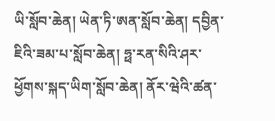ཡི་སློབ་ཆེན། ཡེན་ཏི་ཨན་སློབ་ཆེན། དབྱིན་ཇིའི་ཟམ་པ་སློབ་ཆེན། ཧྥ་རན་སིའི་ཤར་ཕྱོགས་སྐད་ཡིག་སློབ་ཆེན། ནོར་ཝེའི་ཚན་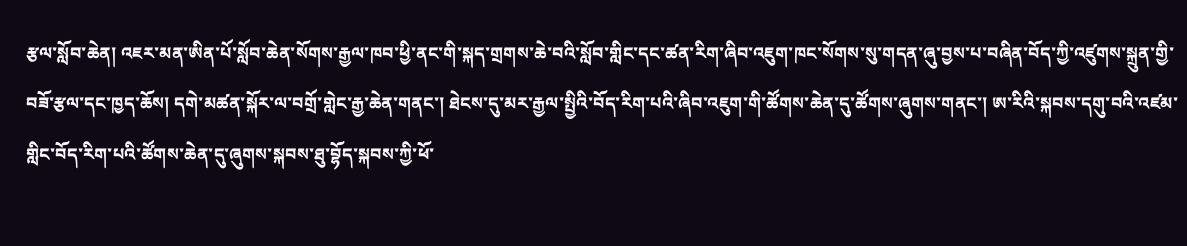རྩལ་སློབ་ཆེན། འཇར་མན་ཨིན་པོ་སློབ་ཆེན་སོགས་རྒྱལ་ཁབ་ཕྱི་ནང་གི་སྐད་གྲགས་ཆེ་བའི་སློབ་གླིང་དང་ཚན་རིག་ཞིབ་འཇུག་ཁང་སོགས་སུ་གདན་ཞུ་བྱས་པ་བཞིན་བོད་ཀྱི་འཛུགས་སྐྲུན་གྱི་བཟོ་རྩལ་དང་ཁྱད་ཆོས། དགེ་མཚན་སྐོར་ལ་བགྲོ་གླེང་རྒྱ་ཆེན་གནང་། ཐེངས་དུ་མར་རྒྱལ་སྤྱིའི་བོད་རིག་པའི་ཞིབ་འཇུག་གི་ཚོགས་ཆེན་དུ་ཚོགས་ཞུགས་གནང་། ཨ་རིའི་སྐབས་དགུ་བའི་འཛམ་གླིང་བོད་རིག་པའི་ཚོགས་ཆེན་དུ་ཞུགས་སྐབས་ཐུ་བྷོད་སྐབས་ཀྱི་ཕོ་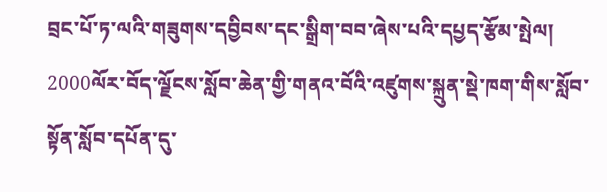བྲང་པོ་ཏ་ལའི་གཟུགས་དབྱིབས་དང་སྒྲིག་བབ་ཞེས་པའི་དཔྱད་རྩོམ་སྤེལ། 2000ལོར་བོད་ལྗོངས་སློབ་ཆེན་གྱི་གནའ་བོའི་འཛུགས་སྐྲུན་སྡེ་ཁག་གིས་སློབ་སྟོན་སློབ་དཔོན་དུ་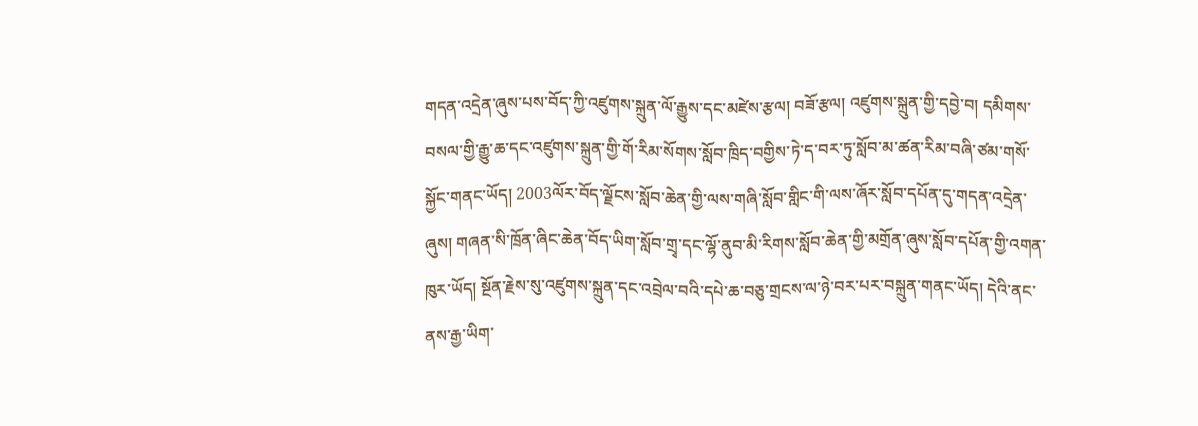གདན་འདྲེན་ཞུས་པས་བོད་ཀྱི་འཛུགས་སྐྲུན་ལོ་རྒྱུས་དང་མཛེས་རྩལ། བཟོ་རྩལ། འཛུགས་སྐྲུན་གྱི་དབྱེ་བ། དམིགས་བསལ་གྱི་རྒྱུ་ཆ་དང་འཛུགས་སྐྲུན་གྱི་གོ་རིམ་སོགས་སློབ་ཁྲིད་བགྱིས་ཏེ་ད་བར་ཏུ་སློབ་མ་ཚན་རིམ་བཞི་ཙམ་གསོ་སྐྱོང་གནང་ཡོད། 2003ལོར་བོད་ལྗོངས་སློབ་ཆེན་གྱི་ལས་གཞི་སློབ་གླིང་གི་ལས་ཞོར་སློབ་དཔོན་དུ་གདན་འདྲེན་ཞུས། གཞན་སི་ཁྲོན་ཞིང་ཆེན་བོད་ཡིག་སློབ་གྲྭ་དང་ལྷོ་ནུབ་མི་རིགས་སློབ་ཆེན་གྱི་མགྲོན་ཞུས་སློབ་དཔོན་གྱི་འགན་ཁུར་ཡོད། སྔོན་རྗེས་སུ་འཛུགས་སྐྲུན་དང་འབྲེལ་བའི་དཔེ་ཆ་བཅུ་གྲངས་ལ་ཉེ་བར་པར་བསྐྲུན་གནང་ཡོད། དེའི་ནང་ནས་རྒྱ་ཡིག་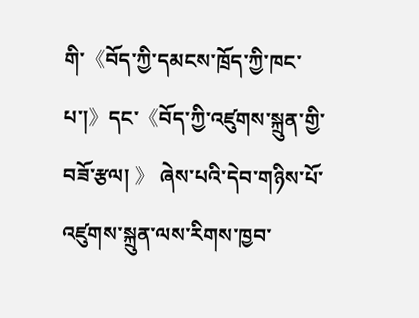གི་《བོད་ཀྱི་དམངས་ཁྲོད་ཀྱི་ཁང་པ་།》དང་《བོད་ཀྱི་འཛུགས་སྐྲུན་གྱི་བཟོ་རྩལ། 》 ཞེས་པའི་དེབ་གཉིས་པོ་འཛུགས་སྐྲུན་ལས་རིགས་ཁྱབ་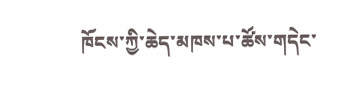ཁོངས་ཀྱི་ཆེད་མཁས་པ་ཚོས་གདེང་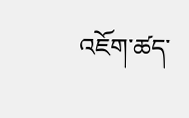འཇོག་ཚད་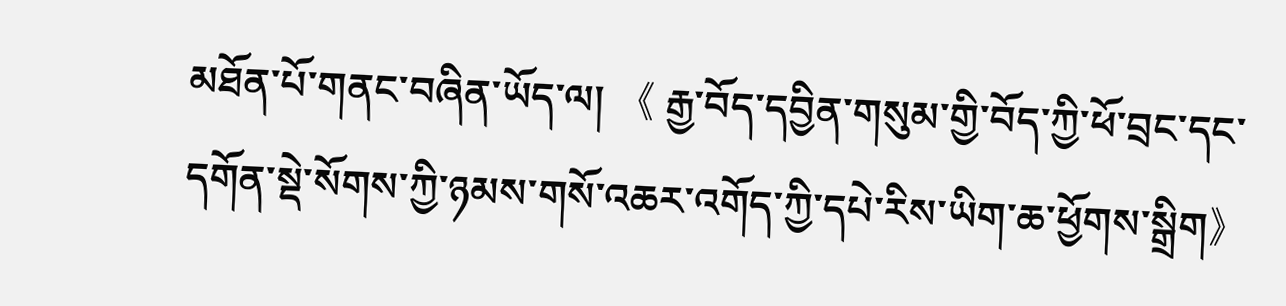མཐོན་པོ་གནང་བཞིན་ཡོད་ལ། 《 རྒྱ་བོད་དབྱིན་གསུམ་གྱི་བོད་ཀྱི་ཕོ་བྲང་དང་དགོན་སྡེ་སོགས་ཀྱི་ཉམས་གསོ་འཆར་འགོད་ཀྱི་དཔེ་རིས་ཡིག་ཆ་ཕྱོགས་སྒྲིག》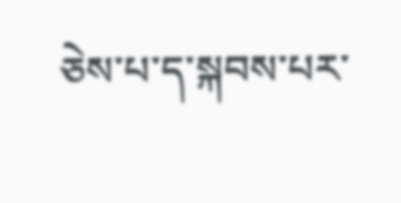ཅེས་པ་ད་སྐབས་པར་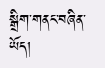སྒྲིག་གནང་བཞིན་ཡོད།